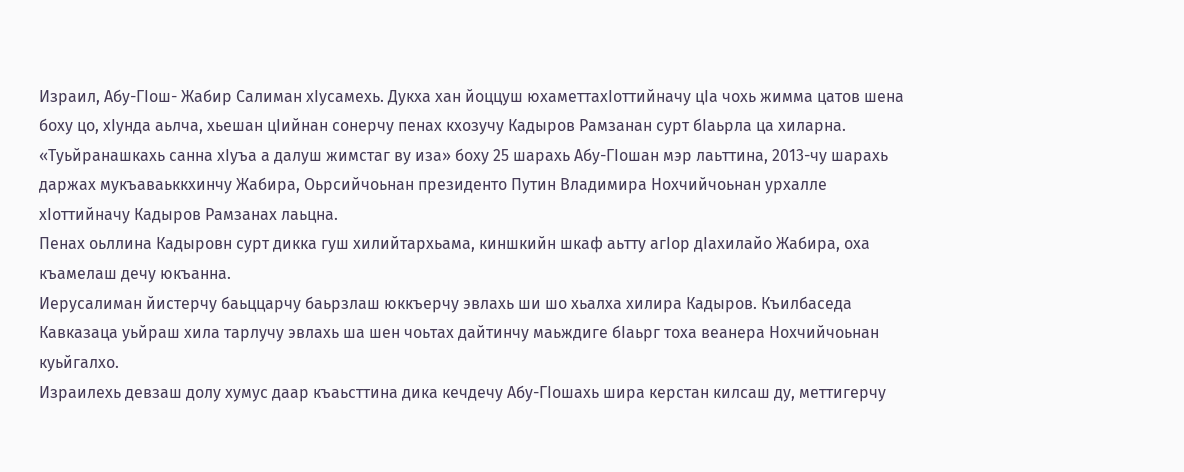Израил, Абу-ГIош- Жабир Салиман хIусамехь. Дукха хан йоццуш юхаметтахIоттийначу цIа чохь жимма цатов шена боху цо, хIунда аьлча, хьешан цIийнан сонерчу пенах кхозучу Кадыров Рамзанан сурт бIаьрла ца хиларна.
«Туьйранашкахь санна хIуъа а далуш жимстаг ву иза» боху 25 шарахь Абу-ГIошан мэр лаьттина, 2013-чу шарахь даржах мукъаваьккхинчу Жабира, Оьрсийчоьнан президенто Путин Владимира Нохчийчоьнан урхалле хIоттийначу Кадыров Рамзанах лаьцна.
Пенах оьллина Кадыровн сурт дикка гуш хилийтархьама, киншкийн шкаф аьтту агIор дIахилайо Жабира, оха къамелаш дечу юкъанна.
Иерусалиман йистерчу баьццарчу баьрзлаш юккъерчу эвлахь ши шо хьалха хилира Кадыров. Къилбаседа Кавказаца уьйраш хила тарлучу эвлахь ша шен чоьтах дайтинчу маьждиге бIаьрг тоха веанера Нохчийчоьнан куьйгалхо.
Израилехь девзаш долу хумус даар къаьсттина дика кечдечу Абу-ГIошахь шира керстан килсаш ду, меттигерчу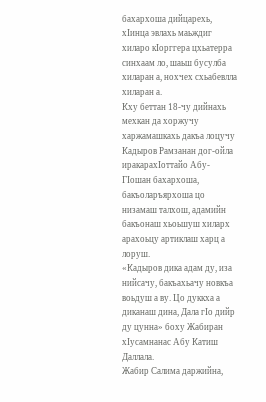бахархоша дийцарехь, хIинца эвлахь маьждиг хиларо кIорггера цхьатерра синхаам ло, шаьш бусулба хиларан а, нохчех схьабевлла хиларан а.
Кху беттан 18-чу дийнахь мехкан да хоржучу харжамашкахь дакъа лоцучу Кадыров Рамзанан дог-ойла иракарахIоттайо Абу-ГIошан бахархоша, бакъоларъярхоша цо низамаш талхош, адамийн бакъонаш хьоьшуш хиларх арахоьцу артиклаш харц а лоруш.
«Кадыров дика адам ду, иза нийсачу, бакъахьачу новкъа воьдуш а ву. Цо дуккха а диканаш дина, Дала гIо дийр ду цунна» боху Жабиран хIусамнанас Абу Катиш Даллала.
Жабир Салима даржийна,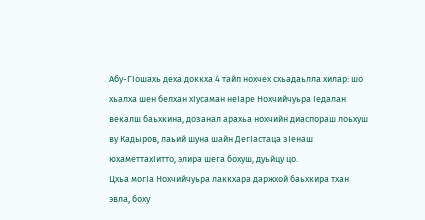Абу-ГIошахь деха доккха 4 тайп нохчех схьадаьлла хилар: шо хьалха шен белхан хIусаман неIаре Нохчийчуьра Iедалан векалш баьхкина, дозанал арахьа нохчийн диаспораш лоьхуш ву Кадыров, лаьий шуна шайн ДегIастаца зIенаш юхаметтахIитто, элира шега бохуш, дуьйцу цо.
Цхьа могIа Нохчийчуьра лаккхара даржхой баьхкира тхан эвла, боху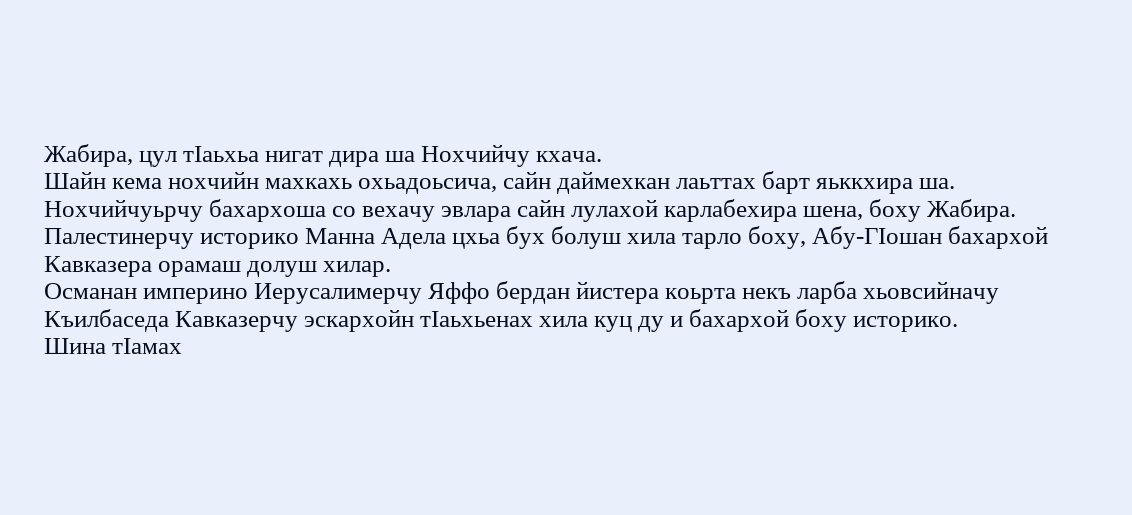Жабира, цул тIаьхьа нигат дира ша Нохчийчу кхача.
Шайн кема нохчийн махкахь охьадоьсича, сайн даймехкан лаьттах барт яьккхира ша.
Нохчийчуьрчу бахархоша со вехачу эвлара сайн лулахой карлабехира шена, боху Жабира.
Палестинерчу историко Манна Адела цхьа бух болуш хила тарло боху, Абу-ГIошан бахархой Кавказера орамаш долуш хилар.
Османан империно Иерусалимерчу Яффо бердан йистера коьрта некъ ларба хьовсийначу Къилбаседа Кавказерчу эскархойн тIаьхьенах хила куц ду и бахархой боху историко.
Шина тIамах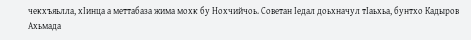чекхъяьлла, хIинца а меттабаза жима мохк бу Нохчийчоь. Советан Iедал доьхначул тIаьхьа, бунтхо Кадыров Ахьмада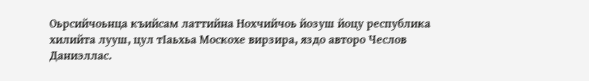Оьрсийчоьнца къийсам латтийна Нохчийчоь йозуш йоцу республика хилийта лууш, цул тIаьхьа Москохе вирзира, яздо авторо Чеслов Даниэллас.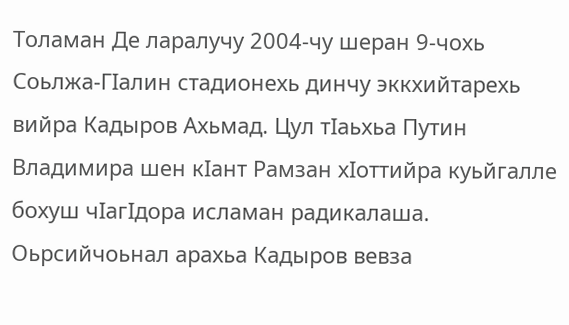Толаман Де ларалучу 2004-чу шеран 9-чохь Соьлжа-ГIалин стадионехь динчу эккхийтарехь вийра Кадыров Ахьмад. Цул тIаьхьа Путин Владимира шен кIант Рамзан хIоттийра куьйгалле бохуш чIагIдора исламан радикалаша.
Оьрсийчоьнал арахьа Кадыров вевза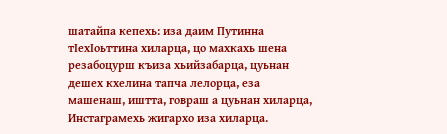шатайпа кепехь: иза даим Путинна тIехIоьттина хиларца, цо махкахь шена резабоцурш къиза хьийзабарца, цуьнан дешех кхелина тапча лелорца, еза машенаш, иштта, говраш а цуьнан хиларца, Инстаграмехь жигархо иза хиларца.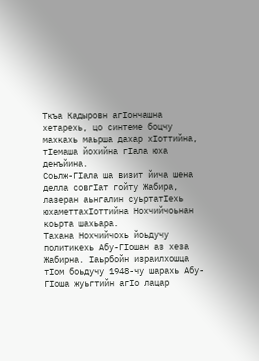Ткъа Кадыровн агIончашна хетарехь, цо синтеме боцчу махкахь маьрша дахар хIоттийна, тIемаша йохийна гIала юха денъйина.
Соьлж-ГIала ша визит йича шена делла совгIат гойту Жабира, лазеран аьнгалин суьртатIехь юхаметтахIоттийна Нохчийчоьнан коьрта шахьара.
Тахана Нохчийчохь йоьдучу политикехь Абу-ГIошан аз хеза Жабирна. Iаьрбойн израилхошца тIом боьдучу 1948-чу шарахь Абу-ГIоша жуьгтийн агIо лацар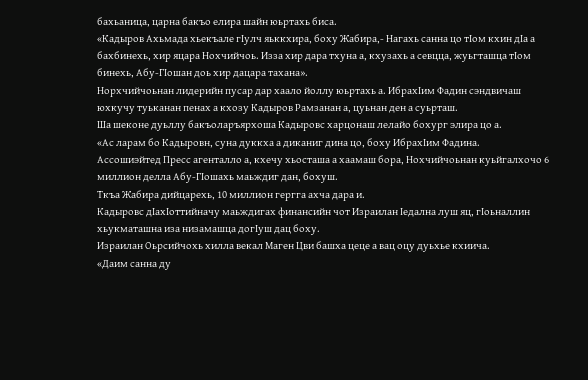бахьаница, царна бакъо елира шайн юьртахь биса.
«Кадыров Ахьмада хьекъале гIулч яьккхира, боху Жабира,- Нагахь санна цо тIом кхин дIа а бахбинехь, хир яцара Нохчийчоь. Изза хир дара тхуна а, кхузахь а севцца, жуьгташца тIом бинехь, Абу-ГIошан доь хир дацара тахана».
Норхчийчоьнан лидерийн пусар дар хаало йоллу юьртахь а. ИбрахIим Фадин сэндвичаш юхкучу туьканан пенах а кхозу Кадыров Рамзанан а, цуьнан ден а суьрташ.
Ша шеконе дуьллу бакъоларъярхоша Кадыровс харцонаш лелайо бохург элира цо а.
«Ас ларам бо Кадыровн, суна дуккха а диканиг дина цо, боху ИбрахIим Фадина.
Ассошиэйтед Пресс агенталло а, кхечу хьосташа а хаамаш бора, Нохчийчоьнан куьйгалхочо 6 миллион делла Абу-ГIошахь маьждиг дан, бохуш.
Ткъа Жабира дийцарехь, 10 миллион гергга ахча дара и.
Кадыровс дIахIоттийначу маьждигах финансийн чот Израилан Iедална луш яц, гIоьналлин хьукматашна иза низамашца догIуш дац боху.
Израилан Оьрсийчохь хилла векал Маген Цви башха цеце а вац оцу дуьхье кхиича.
«Даим санна ду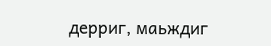дерриг, маьждиг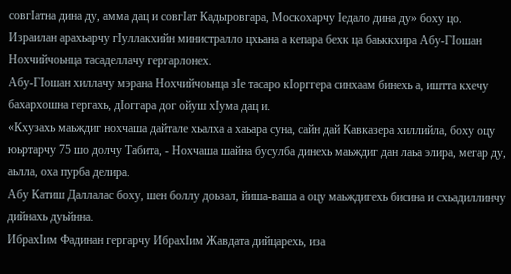совгIатна дина ду, амма дац и совгIат Кадыровгара, Москохарчу Iедало дина ду» боху цо.
Израилан арахьарчу гIуллакхийн министралло цхьана а кепара бехк ца баьккхира Абу-ГIошан Нохчийчоьнца тасаделлачу гергарлонех.
Абу-ГIошан хиллачу мэрана Нохчийчоьнца зIе тасаро кIорггера синхаам бинехь а, иштта кхечу бахархошна гергахь, дIоггара дог ойуш хIума дац и.
«Кхузахь маьждиг нохчаша дайтале хьалха а хаьара суна, сайн дай Кавказера хиллийла, боху оцу юьртарчу 75 шо долчу Табита, - Нохчаша шайна бусулба динехь маьждиг дан лаьа элира, мегар ду, аьлла, оха пурба делира.
Абу Катиш Даллалас боху, шен боллу доьзал, йиша-ваша а оцу маьждигехь бисина и схьадиллинчу дийнахь дуьйнна.
ИбрахIим Фадинан гергарчу ИбрахIим Жавдата дийцарехь, иза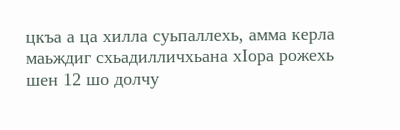цкъа а ца хилла суьпаллехь, амма керла маьждиг схьадилличхьана хIора рожехь шен 12 шо долчу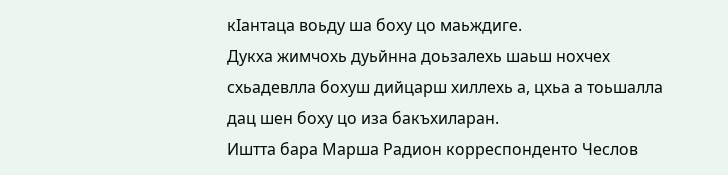кIантаца воьду ша боху цо маьждиге.
Дукха жимчохь дуьйнна доьзалехь шаьш нохчех схьадевлла бохуш дийцарш хиллехь а, цхьа а тоьшалла дац шен боху цо иза бакъхиларан.
Иштта бара Марша Радион корреспонденто Чеслов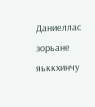Даниеллас зорьане яьккхинчу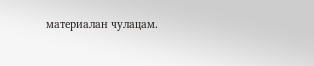материалан чулацам.